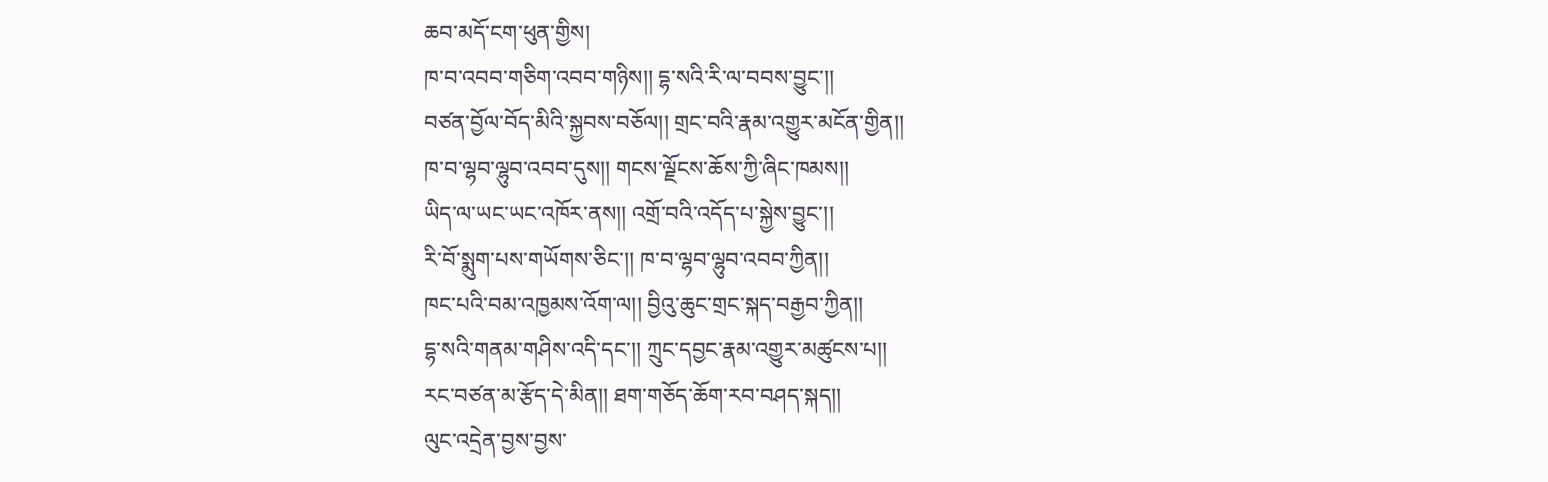ཆབ་མདོ་ངག་ཕུན་གྱིས།
ཁ་བ་འབབ་གཅིག་འབབ་གཉིས།། དྷ་སའི་རི་ལ་བབས་བྱུང་།།
བཙན་བྱོལ་བོད་མིའི་སྐྱབས་བཅོལ།། གྲང་བའི་རྣམ་འགྱུར་མངོན་གྱིན།།
ཁ་བ་ལྷབ་ལྷུབ་འབབ་དུས།། གངས་ལྗོངས་ཆོས་ཀྱི་ཞིང་ཁམས།།
ཡིད་ལ་ཡང་ཡང་འཁོར་ནས།། འགྲོ་བའི་འདོད་པ་སྐྱེས་བྱུང་།།
རི་བོ་སྨུག་པས་གཡོགས་ཅིང་།། ཁ་བ་ལྷབ་ལྷུབ་འབབ་ཀྱིན།།
ཁང་པའི་བམ་འཁྱམས་འོག་ལ།། བྱིའུ་ཆུང་གྲང་སྐད་བརྒྱབ་ཀྱིན།།
དྷ་སའི་གནམ་གཤིས་འདི་དང་།། ཀྲུང་དབྱང་རྣམ་འགྱུར་མཚུངས་པ།།
རང་བཙན་མ་རྩོད་དེ་མིན།། ཐག་གཅོད་ཆོག་རབ་བཤད་སྐད།།
ལུང་འདྲེན་བྱས་བྱས་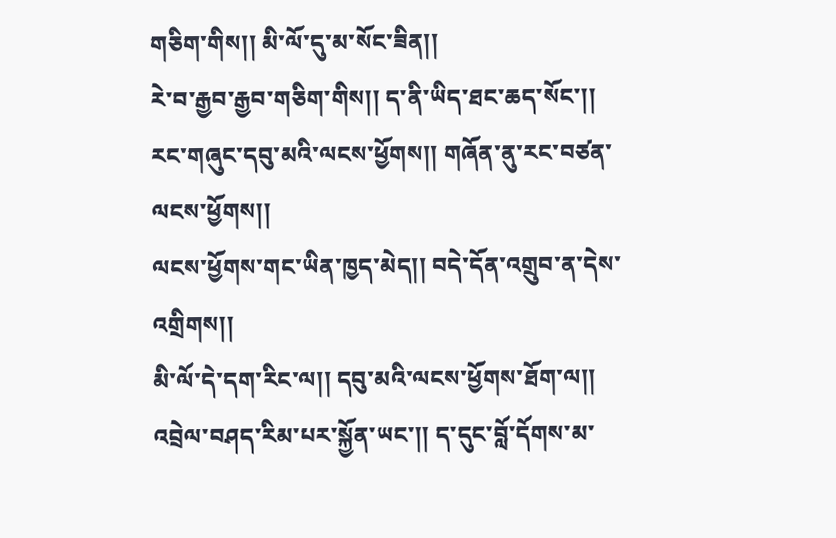གཅིག་གིས།། མི་ལོ་དུ་མ་སོང་ཟིན།།
རེ་བ་རྒྱབ་རྒྱབ་གཅིག་གིས།། ད་ནི་ཡིད་ཐང་ཆད་སོང་།།
རང་གཞུང་དབུ་མའི་ལངས་ཕྱོགས།། གཞོན་ནུ་རང་བཙན་ལངས་ཕྱོགས།།
ལངས་ཕྱོགས་གང་ཡིན་ཁྱད་མེད།། བདེ་དོན་འགྲུབ་ན་དེས་འགྲིགས།།
མི་ལོ་དེ་དག་རིང་ལ།། དབུ་མའི་ལངས་ཕྱོགས་ཐོག་ལ།།
འབྲེལ་བཤད་རིམ་པར་སྐྱོན་ཡང་།། ད་དུང་བློ་དོགས་མ་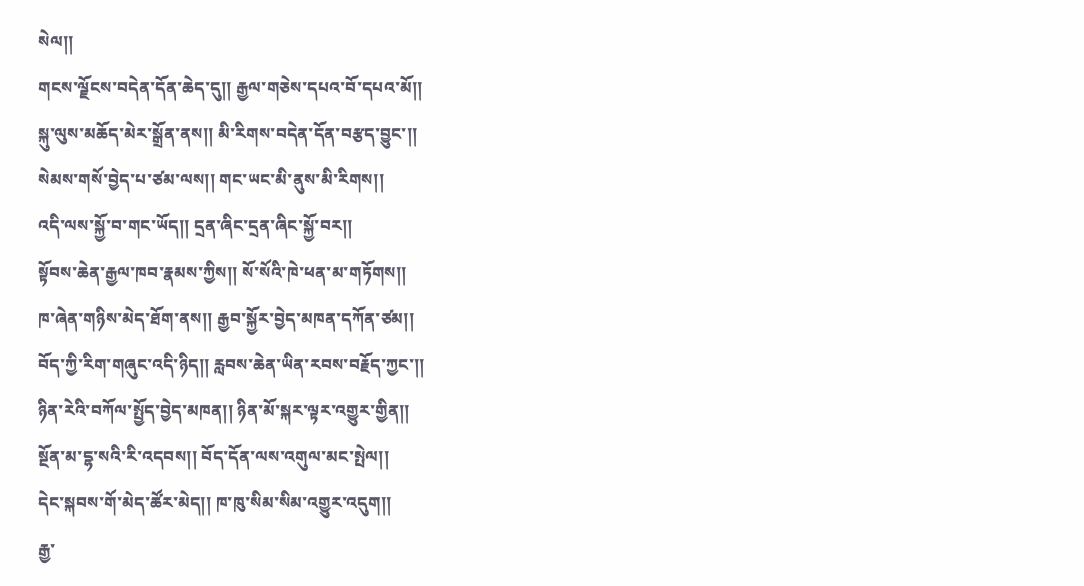སེལ།།
གངས་ལྗོངས་བདེན་དོན་ཆེད་དུ།། རྒྱལ་གཅེས་དཔའ་བོ་དཔའ་མོ།།
སྐུ་ལུས་མཆོད་མེར་སྒྲོན་ནས།། མི་རིགས་བདེན་དོན་བརྩད་བྱུང་།།
སེམས་གསོ་བྱེད་པ་ཙམ་ལས།། གང་ཡང་མི་ནུས་མི་རིགས།།
འདི་ལས་སྐྱོ་བ་གང་ཡོད།། དྲན་ཞིང་དྲན་ཞིང་སྐྱོ་བར།།
སྟོབས་ཆེན་རྒྱལ་ཁབ་རྣམས་ཀྱིས།། སོ་སོའི་ཁེ་ཕན་མ་གཏོགས།།
ཁ་ཞེན་གཉིས་མེད་ཐོག་ནས།། རྒྱབ་སྐྱོར་བྱེད་མཁན་དཀོན་ཙམ།།
བོད་ཀྱི་རིག་གཞུང་འདི་ཉིད།། རླབས་ཆེན་ཡིན་རབས་བརྗོད་ཀྱང་།།
ཉིན་རེའི་བཀོལ་སྤྱོད་བྱེད་མཁན།། ཉིན་མོ་སྐར་ལྟར་འགྱུར་གྱིན།།
སྔོན་མ་དྷ་སའི་རི་འདབས།། བོད་དོན་ལས་འགུལ་མང་སྤེལ།།
དེང་སྐབས་གོ་མེད་ཚོར་མེད།། ཁ་ཁུ་སིམ་སིམ་འགྱུར་འདུག།།
རྒྱ་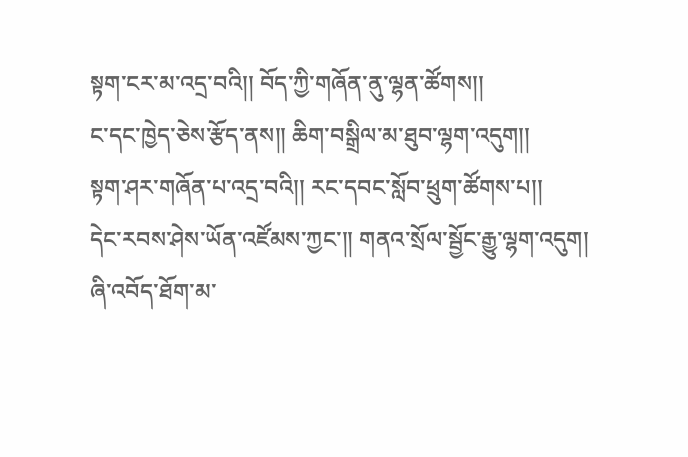སྟག་ངར་མ་འདྲ་བའི།། བོད་ཀྱི་གཞོན་ནུ་ལྷན་ཚོགས།།
ང་དང་ཁྱེད་ཅེས་རྩོད་ནས།། ཆིག་བསྒྲིལ་མ་ཐུབ་ལྷག་འདུག།།
སྟག་ཤར་གཞོན་པ་འདྲ་བའི།། རང་དབང་སློབ་ཕྲུག་ཚོགས་པ།།
དེང་རབས་ཤེས་ཡོན་འཛོམས་ཀྱང་།། གནའ་སྲོལ་སྦྱོང་རྒྱུ་ལྷག་འདུག།
ཞི་འབོད་ཐོག་མ་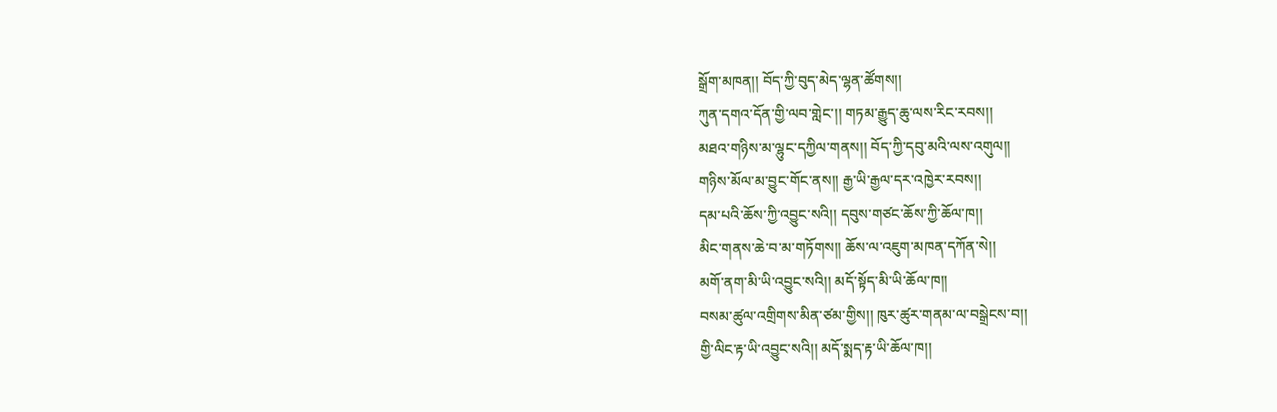སྒྲོག་མཁན།། བོད་ཀྱི་བུད་མེད་ལྷན་ཚོགས།།
ཀུན་དགའ་དོན་གྱི་ལབ་གླེང་།། གཏམ་རྒྱུད་ཆུ་ལས་རིང་རབས།།
མཐའ་གཉིས་མ་ལྷུང་དཀྱིལ་གནས།། བོད་ཀྱི་དབུ་མའི་ལས་འགུལ།།
གཉིས་མོལ་མ་བྱུང་གོང་ནས།། རྒྱ་ཡི་རྒྱལ་དར་འཁྱེར་རབས།།
དམ་པའི་ཆོས་ཀྱི་འབྱུང་སའི།། དབུས་གཙང་ཆོས་ཀྱི་ཆོལ་ཁ།།
མིང་གནས་ཆེ་བ་མ་གཏོགས།། ཆོས་ལ་འཇུག་མཁན་དཀོན་སེ།།
མགོ་ནག་མི་ཡི་འབྱུང་སའི།། མདོ་སྟོད་མི་ཡི་ཆོལ་ཁ།།
བསམ་ཚུལ་འགྲིགས་མིན་ཙམ་གྱིས།། ཁུར་ཚུར་གནམ་ལ་བསྒྲེངས་བ།།
གྱི་ལིང་རྟ་ཡི་འབྱུང་སའི།། མདོ་སྨད་རྟ་ཡི་ཆོལ་ཁ།།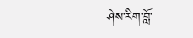ཤེས་རིག་བློ་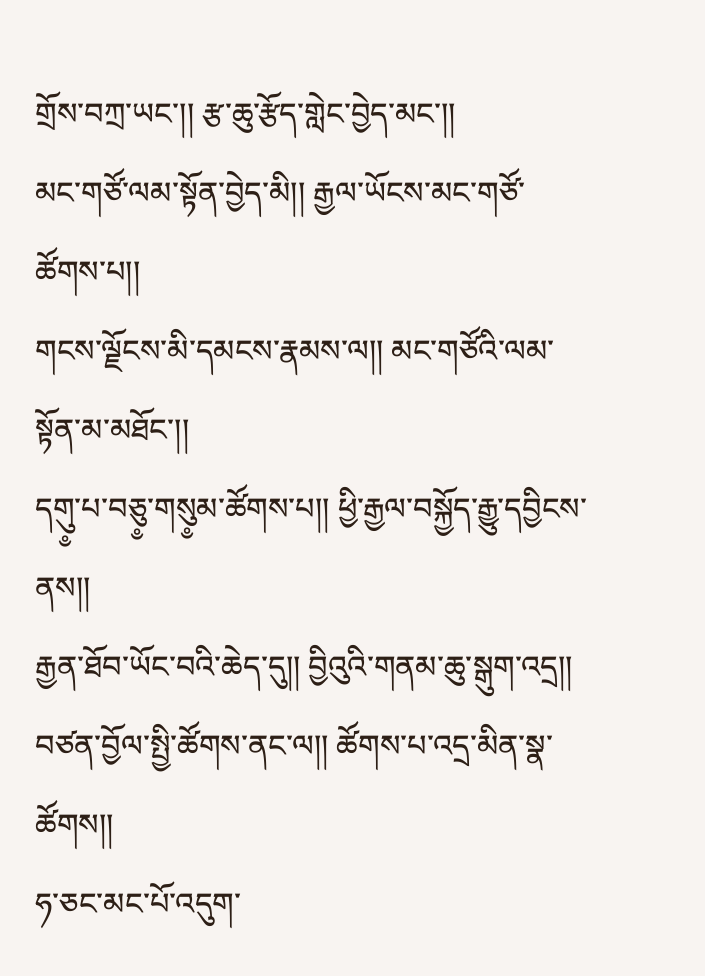གྲོས་བཀྲ་ཡང་།། རྩ་ཆུ་རྩོད་གླེང་བྱེད་མང་།།
མང་གཙོ་ལམ་སྟོན་བྱེད་མི།། རྒྱལ་ཡོངས་མང་གཙོ་ཚོགས་པ།།
གངས་ལྗོངས་མི་དམངས་རྣམས་ལ།། མང་གཙོའི་ལམ་སྟོན་མ་མཐོང་།།
དགུ༵་པ་བཅུ༵་གསུ༵མ་ཚོགས་པ།། ཕྱི་རྒྱལ་བསྐྱོད་རྒྱུ་དབྱིངས་ནས།།
རྒྱན་ཐོབ་ཡོང་བའི་ཆེད་དུ།། བྱིའུའི་གནམ་ཆུ་སྒུག་འདྲ།།
བཙན་བྱོལ་སྤྱི་ཚོགས་ནང་ལ།། ཚོགས་པ་འདྲ་མིན་སྣ་ཚོགས།།
ཧ་ཅང་མང་པོ་འདུག་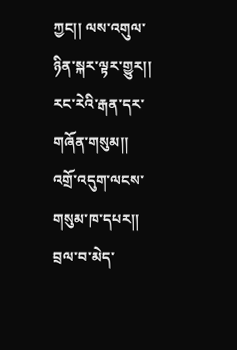ཀྱང།། ལས་འགུལ་ཉིན་སྐར་ལྟར་གྱུར།།
རང་རེའི་རྒན་དར་གཞོན་གསུམ།། འགྲོ་འདུག་ལངས་གསུམ་ཁ་དཔར།།
བྲལ་བ་མེད་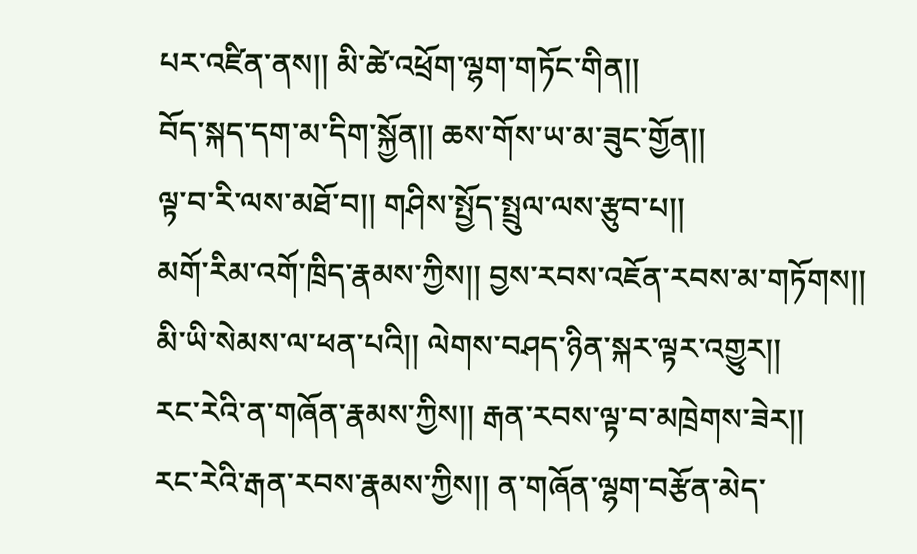པར་འཛིན་ནས།། མི་ཚེ་འཕྲོག་ལྷག་གཏོང་གིན།།
བོད་སྐད་དག་མ་དིག་སྐྱོན།། ཆས་གོས་ཡ་མ་ཟུང་གྱོན།།
ལྟ་བ་རི་ལས་མཐོ་བ།། གཤིས་སྤྱོད་སྤྲུལ་ལས་རྩུབ་པ།།
མགོ་རིམ་འགོ་ཁྲིད་རྣམས་ཀྱིས།། བྱས་རབས་འཇོན་རབས་མ་གཏོགས།།
མི་ཡི་སེམས་ལ་ཕན་པའི།། ལེགས་བཤད་ཉིན་སྐར་ལྟར་འགྱུར།།
རང་རེའི་ན་གཞོན་རྣམས་ཀྱིས།། རྒན་རབས་ལྟ་བ་མཁྲེགས་ཟེར།།
རང་རེའི་རྒན་རབས་རྣམས་ཀྱིས།། ན་གཞོན་ལྷག་བརྩོན་མེད་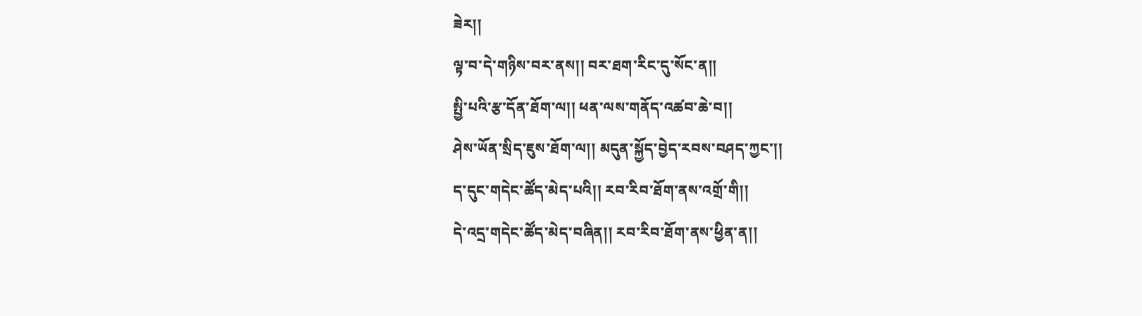ཟེར།།
ལྟ་བ་དེ་གཉིས་བར་ནས།། བར་ཐག་རིང་དུ་སོང་ན།།
སྤྱི་པའི་རྩ་དོན་ཐོག་ལ།། ཕན་ལས་གནོད་འཚབ་ཆེ་བ།།
ཤེས་ཡོན་སྲིད་ཇུས་ཐོག་ལ།། མདུན་སྐྱོད་བྱེད་རབས་བཤད་ཀྱང་།།
ད་དུང་གདེང་ཚོད་མེད་པའི།། རབ་རིབ་ཐོག་ནས་འགྲོ་གི།།
དེ་འདྲ་གདེང་ཚོད་མེད་བཞིན།། རབ་རིབ་ཐོག་ནས་ཕྱིན་ན།།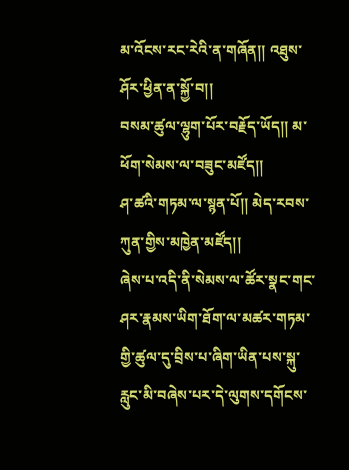མ་འོངས་རང་རེའི་ན་གཞོན།། འཐུས་ཤོར་ཕྱིན་ན་སྐྱོ་བ།།
བསམ་ཚུལ་ལྷུག་པོར་བརྗོད་ཡོད།། མ་ཕོག་སེམས་ལ་བཟུང་མཛོད།།
ཤ་ཚའི་གཏམ་ལ་སྙན་པོ།། མེད་རབས་ཀུན་གྱིས་མཁྱེན་མཛོད།།
ཞེས་པ་འདི་ནི་སེམས་ལ་ཚོར་སྣང་གང་ཤར་རྣམས་ཡིག་ཐོག་ལ་མཚར་གཏམ་གྱི་ཚུལ་དུ་བྲིས་པ་ཞིག་ཡིན་པས་སྐུ་རླུང་མི་བཞེས་པར་དེ་ལུགས་དགོངས་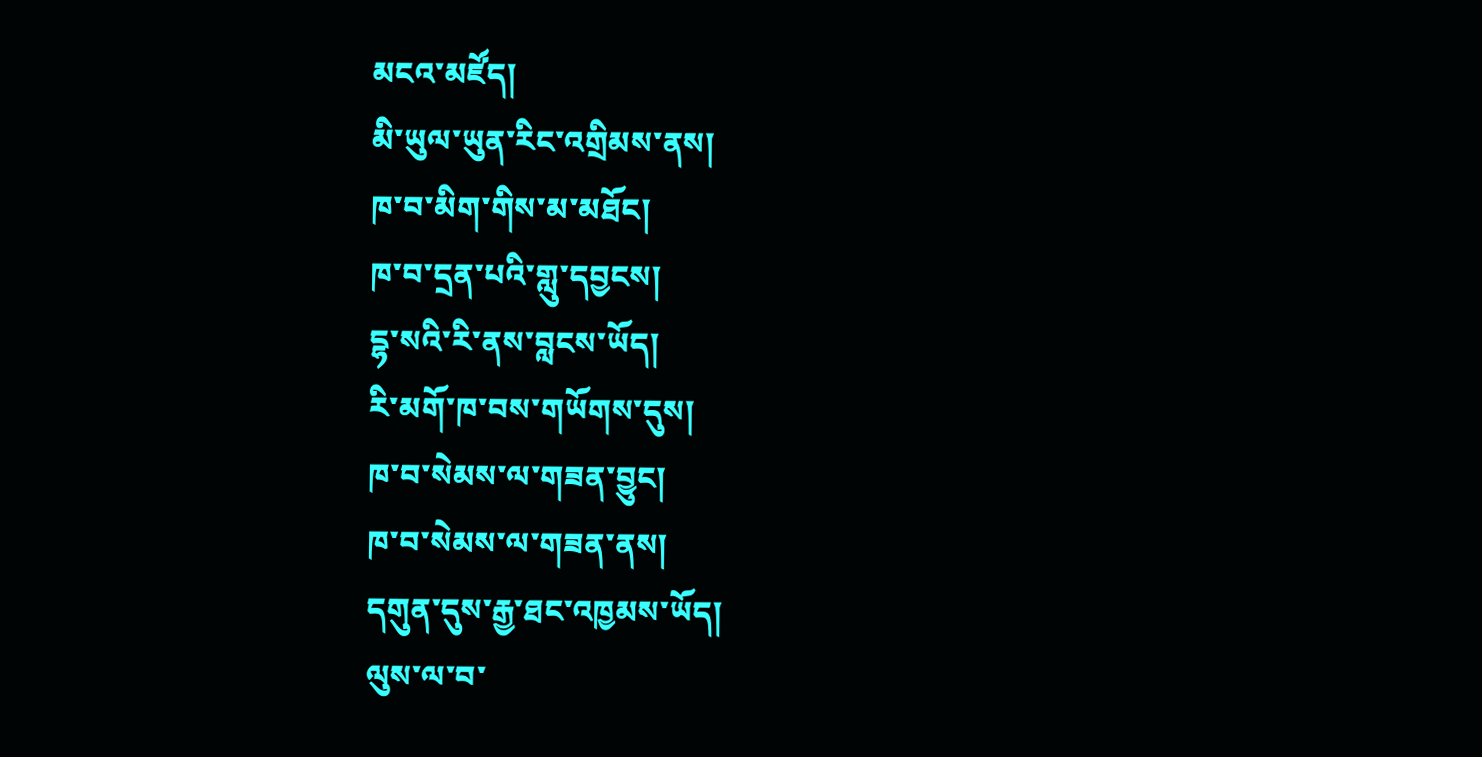མངའ་མཛོད།
མི་ཡུལ་ཡུན་རིང་འགྲིམས་ནས།
ཁ་བ་མིག་གིས་མ་མཐོང།
ཁ་བ་དྲན་པའི་གླུ་དབྱངས།
དྷ་སའི་རི་ནས་བླངས་ཡོད།
རི་མགོ་ཁ་བས་གཡོགས་དུས།
ཁ་བ་སེམས་ལ་གཟན་བྱུང།
ཁ་བ་སེམས་ལ་གཟན་ནས།
དགུན་དུས་རྒྱ་ཐང་འཁྱམས་ཡོད།
ལུས་ལ་བ་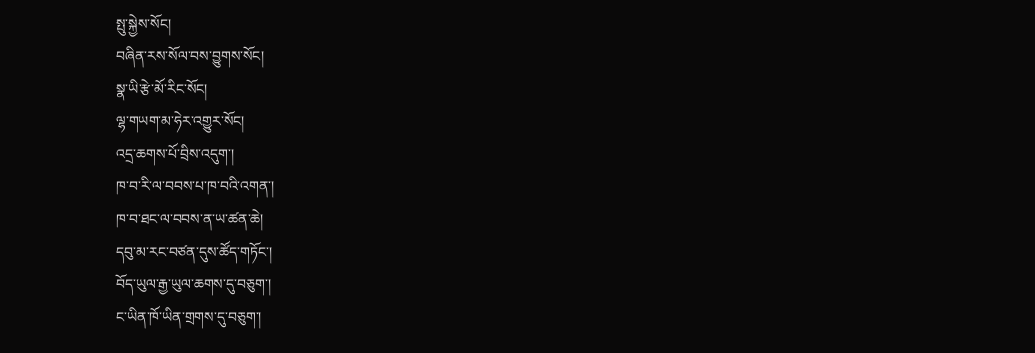སྤུ་སྐྱེས་སོང།
བཞིན་རས་སོལ་བས་བྱུགས་སོང།
སྣ་ཡི་རྩེ་མོ་རིང་སོང།
ལྷ་གཡག་མ་ཧེར་འགྱུར་སོང།
འདྲ་ཆགས་པོ་བྲིས་འདུག་།
ཁ་བ་རི་ལ་བབས་པ་ཁ་བའི་འགན་།
ཁ་བ་ཐང་ལ་བབས་ན་ཡ་ཚན་ཆེ།
དབུ་མ་རང་བཙན་དུས་ཚོད་གཏོང་།
བོད་ཡུལ་རྒྱ་ཡུལ་ཆགས་དུ་བཅུག་།
ང་ཡིན་ཁོ་ཡིན་གྲགས་དུ་བཅུག་།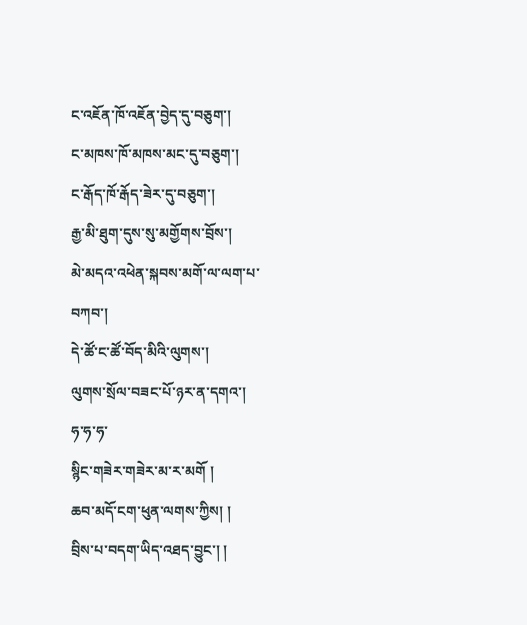ང་འཇོན་ཁོ་འཇོན་བྱེད་དུ་བཅུག་།
ང་མཁས་ཁོ་མཁས་མང་དུ་བཅུག་།
ང་རྒོད་ཁོ་རྒོད་ཟེར་དུ་བཅུག་།
རྒྱ་མི་ཐུག་དུས་སུ་མགྱོགས་བྲོས་།
མེ་མདའ་འཕེན་སྐབས་མགོ་ལ་ལག་པ་བཀབ་།
དེ་ཚོ་ང་ཚོ་བོད་མིའི་ལུགས་།
ལུགས་སྲོལ་བཟང་པོ་ཉར་ན་དགའ་།
ཧ་ཧ་ཧ་
སྙིང་གཟེར་གཟེར་མ་ར་མགོ །
ཆབ་མདོ་ངག་ཕུན་ལགས་ཀྱིས། །
བྲིས་པ་བདག་ཡིད་འཐད་བྱུང་། །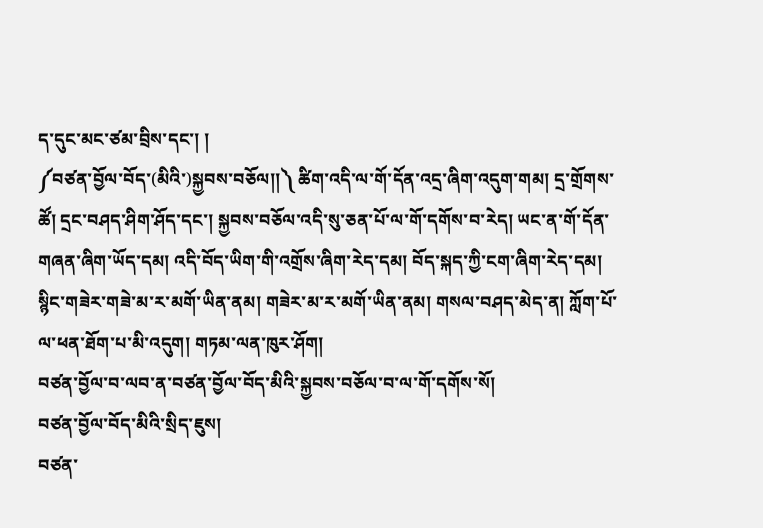ད་དུང་མང་ཙམ་བྲིས་དང་། །
༼བཙན་བྱོལ་བོད་(མིའི་)སྐྱབས་བཅོལ།།༽ ཚིག་འདི་ལ་གོ་དོན་འདྲ་ཞིག་འདུག་གམ། དྲ་གྲོགས་ཚོ། དྲང་བཤད་ཤིག་ཤོད་དང་། སྐྱབས་བཅོལ་འདི་སུ་ཅན་པོ་ལ་གོ་དགོས་བ་རེད། ཡང་ན་གོ་དོན་གཞན་ཞིག་ཡོད་དམ། འདི་བོད་ཡིག་གི་འགྲོས་ཞིག་རེད་དམ། བོད་སྐད་ཀྱི་ངག་ཞིག་རེད་དམ།
སྙིང་གཟེར་གཟེ་མ་ར་མགོ་ཡིན་ནམ། གཟེར་མ་ར་མགོ་ཡིན་ནམ། གསལ་བཤད་མེད་ན། ཀློག་པོ་ལ་ཕན་ཐོག་པ་མི་འདུག། གཏམ་ལན་ཁུར་ཤོག།
བཙན་བྱོལ་བ་ལབ་ན་བཙན་བྱོལ་བོད་མིའི་སྐྱབས་བཅོལ་བ་ལ་གོ་དགོས་སོ།
བཙན་བྱོལ་བོད་མིའི་སྲིད་ཇུས།
བཙན་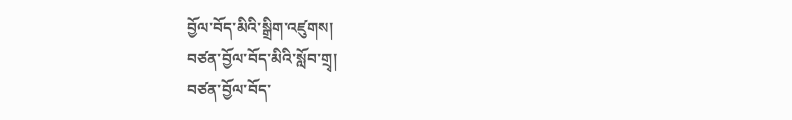བྱོལ་བོད་མིའི་སྒྲིག་འཛུགས།
བཙན་བྱོལ་བོད་མིའི་སློབ་གྲྭ།
བཙན་བྱོལ་བོད་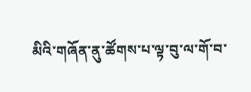མིའི་གཞོན་ནུ་ཚོགས་པ་ལྟ་བུ་ལ་གོ་བ་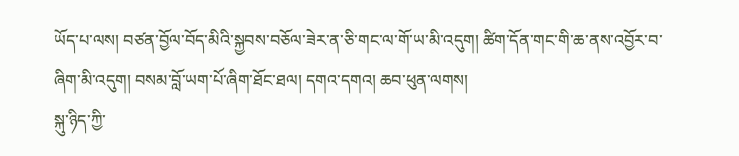ཡོད་པ་ལས། བཙན་བྱོལ་བོད་མིའི་སྐྱབས་བཅོལ་ཟེར་ན་ཅི་གང་ལ་གོ་ཡ་མི་འདུག། ཚིག་དོན་གང་གི་ཆ་ནས་འབྱོར་བ་ཞིག་མི་འདུག། བསམ་བློ་ཡག་པོ་ཞིག་ཐོང་ཐལ། དགའ་དགའ། ཆབ་ཕུན་ལགས།
སྐུ་ཉིད་ཀྱི་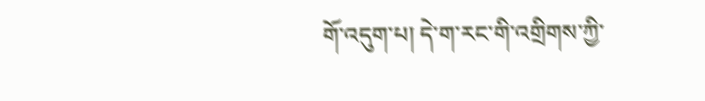གོ་འདུག་པ། དེ་ག་རང་གི་འགྲིགས་ཀྱི་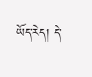ཡོད་རེད། དེ་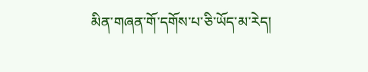མིན་གཞན་གོ་དགོས་པ་ཅི་ཡོད་མ་རེད།